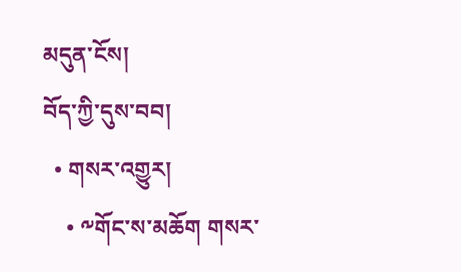མདུན་ངོས།
བོད་ཀྱི་དུས་བབ།
  • གསར་འགྱུར།
    • ༸གོང་ས་མཆོག གསར་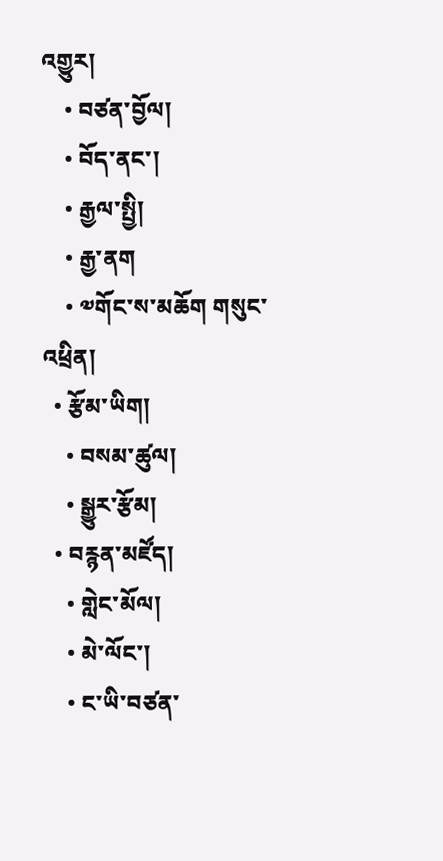འགྱུར།
    • བཙན་བྱོལ།
    • བོད་ནང་།
    • རྒྱལ་སྤྱི།
    • རྒྱ་ནག
    • ༧གོང་ས་མཆོག གསུང་འཕྲིན།
  • རྩོམ་ཡིག།
    • བསམ་ཚུལ།
    • སྒྱུར་རྩོམ།
  • བརྙན་མཛོད།
    • གླེང་མོལ།
    • མེ་ལོང་།
    • ང་ཡི་བཙན་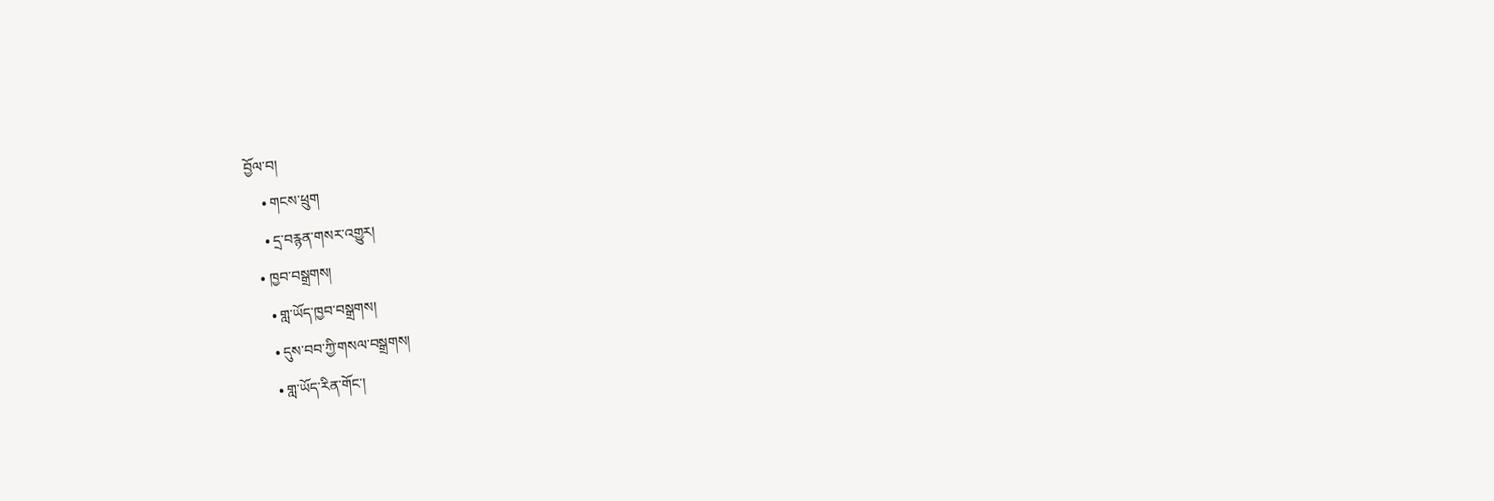བྱོལ་བ།
    • གངས་ཕྲུག
    • དྲ་བརྙན་གསར་འགྱུར།
  • ཁྱབ་བསྒྲགས།
    • གླ་ཡོད་ཁྱབ་བསྒྲགས།
    • དུས་བབ་ཀྱི་གསལ་བསྒྲགས།
    • གླ་ཡོད་རིན་གོང་།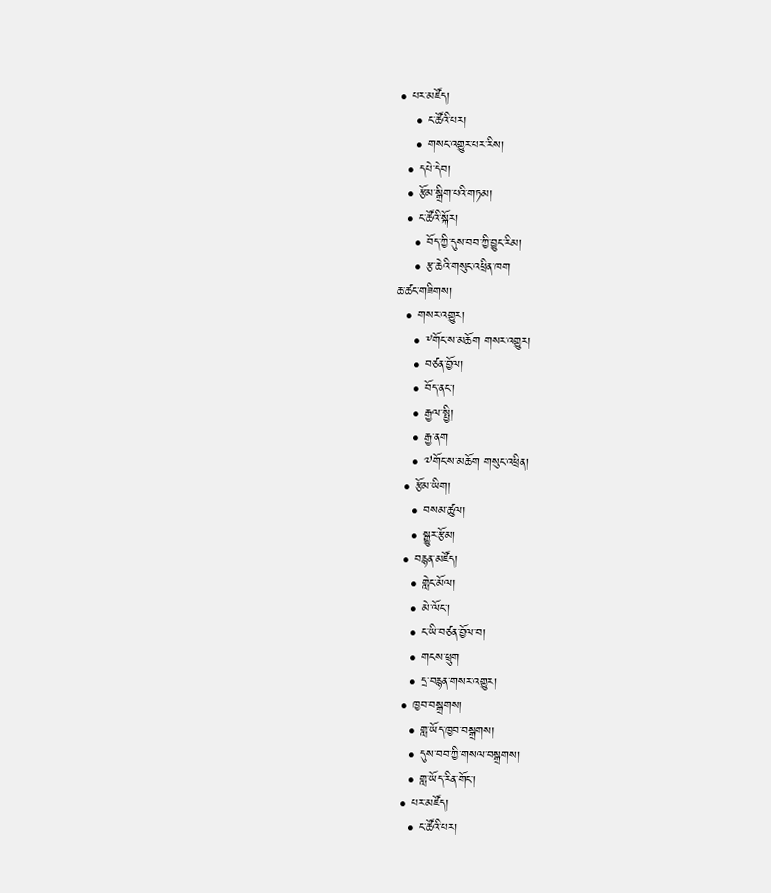• པར་མཛོད།
    • ང་ཚོའི་པར།
    • གསང་འགྱུར་པར་རིས།
  • དཔེ་དེབ།
  • རྩོམ་སྒྲིག་པའི་གཏམ།
  • ང་ཚོའི་སྐོར།
    • བོད་ཀྱི་དུས་བབ་ཀྱི་བྱུང་རིམ།
    • རྩ་ཆེའི་གསུང་འཕྲིན་ཁག
ཆ་ཚང་གཟིགས།
  • གསར་འགྱུར།
    • ༸གོང་ས་མཆོག གསར་འགྱུར།
    • བཙན་བྱོལ།
    • བོད་ནང་།
    • རྒྱལ་སྤྱི།
    • རྒྱ་ནག
    • ༧གོང་ས་མཆོག གསུང་འཕྲིན།
  • རྩོམ་ཡིག།
    • བསམ་ཚུལ།
    • སྒྱུར་རྩོམ།
  • བརྙན་མཛོད།
    • གླེང་མོལ།
    • མེ་ལོང་།
    • ང་ཡི་བཙན་བྱོལ་བ།
    • གངས་ཕྲུག
    • དྲ་བརྙན་གསར་འགྱུར།
  • ཁྱབ་བསྒྲགས།
    • གླ་ཡོད་ཁྱབ་བསྒྲགས།
    • དུས་བབ་ཀྱི་གསལ་བསྒྲགས།
    • གླ་ཡོད་རིན་གོང་།
  • པར་མཛོད།
    • ང་ཚོའི་པར།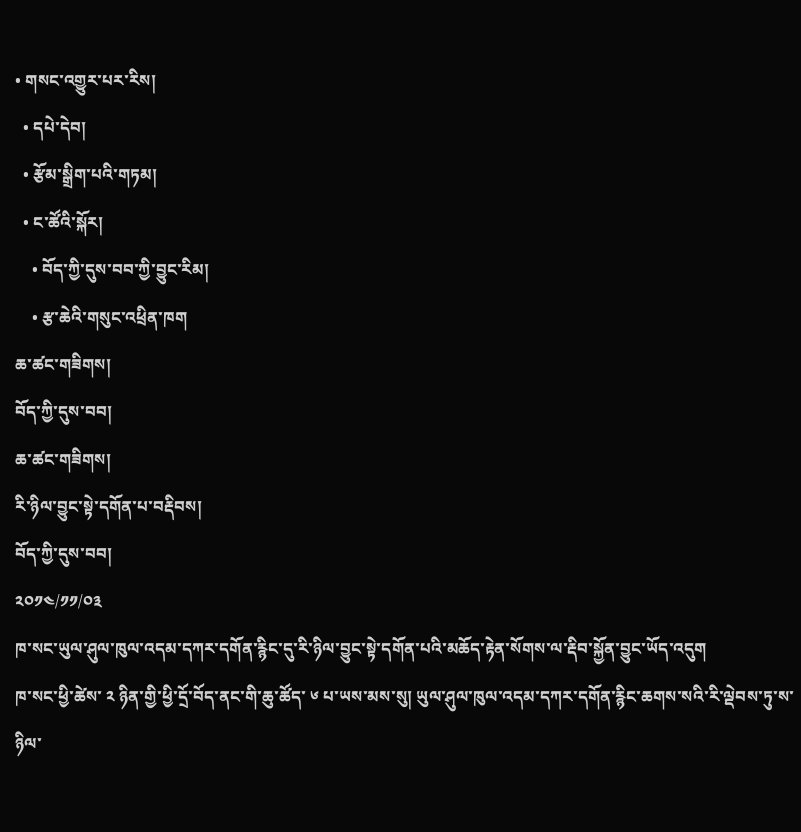• གསང་འགྱུར་པར་རིས།
  • དཔེ་དེབ།
  • རྩོམ་སྒྲིག་པའི་གཏམ།
  • ང་ཚོའི་སྐོར།
    • བོད་ཀྱི་དུས་བབ་ཀྱི་བྱུང་རིམ།
    • རྩ་ཆེའི་གསུང་འཕྲིན་ཁག
ཆ་ཚང་གཟིགས།
བོད་ཀྱི་དུས་བབ།
ཆ་ཚང་གཟིགས།
རི་ཉིལ་བྱུང་སྟེ་དགོན་པ་བརྡིབས།
བོད་ཀྱི་དུས་བབ།
༢༠༡༤/༡༡/༠༣
ཁ་སང་ཡུལ་ཤུལ་ཁུལ་འདམ་དཀར་དགོན་རྙིང་དུ་རི་ཉིལ་བྱུང་སྟེ་དགོན་པའི་མཆོད་རྟེན་སོགས་ལ་རྡིབ་སྐྱོན་བྱུང་ཡོད་འདུག
ཁ་སང་ཕྱི་ཚེས་ ༢ ཉིན་གྱི་ཕྱི་དྲོ་བོད་ནང་གི་ཆུ་ཚོད་ ༦ པ་ཡས་མས་སུ། ཡུལ་ཤུལ་ཁུལ་འདམ་དཀར་དགོན་རྙིང་ཆགས་སའི་རི་ལྡེབས་ཏུ་ས་ཉིལ་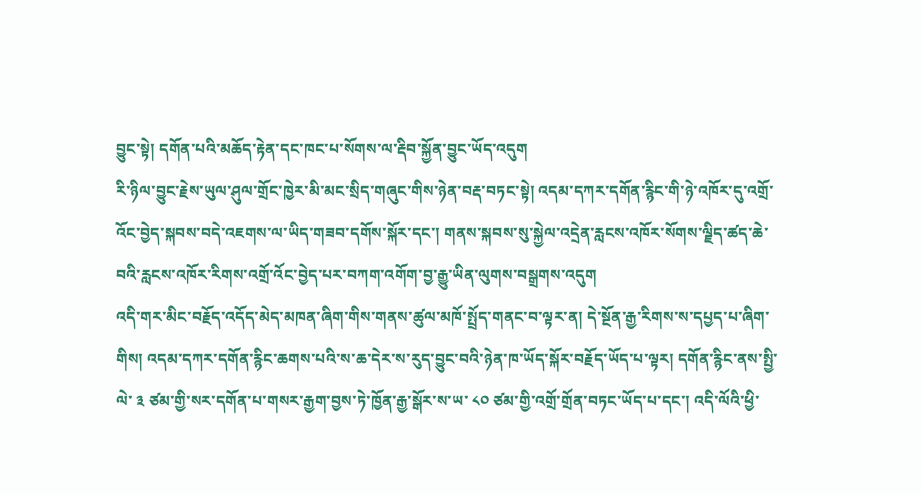བྱུང་སྟེ། དགོན་པའི་མཆོད་རྟེན་དང་ཁང་པ་སོགས་ལ་རྡིབ་སྐྱོན་བྱུང་ཡོད་འདུག
རི་ཉིལ་བྱུང་རྗེས་ཡུལ་ཤུལ་གྲོང་ཁྱེར་མི་མང་སྲིད་གཞུང་གིས་ཉེན་བརྡ་བཏང་སྟེ། འདམ་དཀར་དགོན་རྙིང་གི་ཉེ་འཁོར་དུ་འགྲོ་འོང་བྱེད་སྐབས་བདེ་འཇགས་ལ་ཡིད་གཟབ་དགོས་སྐོར་དང་། གནས་སྐབས་སུ་སྐྱེལ་འདྲེན་རླངས་འཁོར་སོགས་ལྗིད་ཚད་ཆེ་བའི་རླངས་འཁོར་རིགས་འགྲོ་འོང་བྱེད་པར་བཀག་འགོག་བྱ་རྒྱུ་ཡིན་ལུགས་བསྒྲགས་འདུག
འདི་གར་མིང་བརྗོད་འདོད་མེད་མཁན་ཞིག་གིས་གནས་ཚུལ་མཁོ་སྤྲོད་གནང་བ་ལྟར་ན། དེ་སྔོན་རྒྱ་རིགས་ས་དཔྱད་པ་ཞིག་གིས། འདམ་དཀར་དགོན་རྙིང་ཆགས་པའི་ས་ཆ་དེར་ས་རུད་བྱུང་བའི་ཉེན་ཁ་ཡོད་སྐོར་བརྗོད་ཡོད་པ་ལྟར། དགོན་རྙིང་ནས་སྤྱི་ལེ་ ༣ ཙམ་གྱི་སར་དགོན་པ་གསར་རྒྱག་བྱས་ཏེ་ཁྱོན་རྒྱ་སྒོར་ས་ཡ་ ༨༠ ཙམ་གྱི་འགྲོ་གྲོན་བཏང་ཡོད་པ་དང་། འདི་ལོའི་ཕྱི་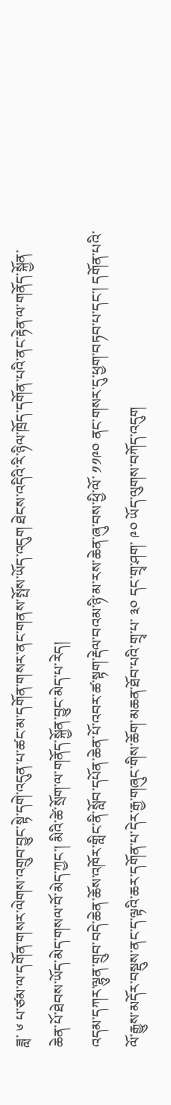ཟླ་ ༦ པ་ཙམ་ལ་དགོན་གསར་ལེགས་འགྲུབ་བྱུང་སྟེ་དགེ་འདུན་པ་ཚང་མ་དགོན་གསར་ནང་གནས་སྤོས་ཡོད་འདུག ཐེངས་འདིའི་རི་ཉིལ་ཁྲོད་དགོན་པའི་ནང་རྟེན་ལ་གནོད་སྐྱོན་ཆེན་པོ་ཐེབས་ཡོད་མེད་གསལ་བོ་མེད་ཀྱང་། མིའི་ཚེ་སྲོག་ལ་གནོད་སྐྱོན་བྱུང་མེད་པ་རེད།
འདམ་དཀར་ལྷུན་གྲུབ་བདེ་ཆེན་ཆོས་འཁོར་གླིང་ནི་སློབ་དཔོན་ཆེན་པོ་འབར་ཚ་སྟག་རྡེལ་བའམ་ཉི་མ་རས་ཆེན་ཞུ་བས་ཕྱི་ལོ་ ༡༡༩༠ ནང་གསར་དུ་ཕྱག་བཏབ་པ་དང་། དགོན་པའི་ལོ་རྒྱུས་མདོར་བསྡུས་ནང་ད་ལྟའི་ཆར་དགོན་པ་དེར་རྒྱ་གཞུང་གིས་ཆོག་མཆན་ཐོབ་པའི་གྲྭ་པ་ ༣༠ དང་གྲྭ་ཤག་ ༩༠ ཡོད་ལུགས་བཀོད་འདུག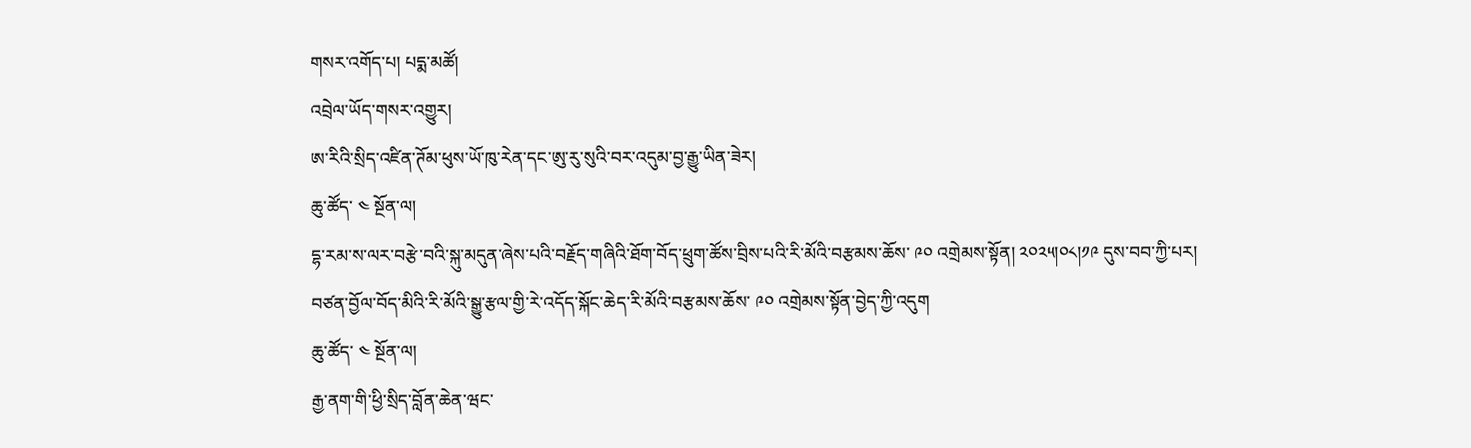གསར་འགོད་པ། པདྨ་མཚོ།
འབྲེལ་ཡོད་གསར་འགྱུར།
ཨ་རིའི་སྲིད་འཛིན་ཊོམ་ཕུས་ཡོ་ཁུ་རེན་དང་ཨུ་རུ་སུའི་བར་འདུམ་བྱ་རྒྱུ་ཡིན་ཟེར།
ཆུ་ཚོད་ ༤ སྔོན་ལ།
དྷ་རམ་ས་ལར་བརྩེ་བའི་སྐུ་མདུན་ཞེས་པའི་བརྗོད་གཞིའི་ཐོག་བོད་ཕྲུག་ཚོས་བྲིས་པའི་རི་མོའི་བརྩམས་ཆོས་ ༩༠ འགྲེམས་སྟོན། ༢༠༢༥།༠༨།༡༩ དུས་བབ་ཀྱི་པར།
བཙན་བྱོལ་བོད་མིའི་རི་མོའི་སྒྱུ་རྩལ་གྱི་རེ་འདོད་སྐོང་ཆེད་རི་མོའི་བརྩམས་ཆོས་ ༩༠ འགྲེམས་སྟོན་བྱེད་ཀྱི་འདུག
ཆུ་ཚོད་ ༤ སྔོན་ལ།
རྒྱ་ནག་གི་ཕྱི་སྲིད་བློན་ཆེན་ཝང་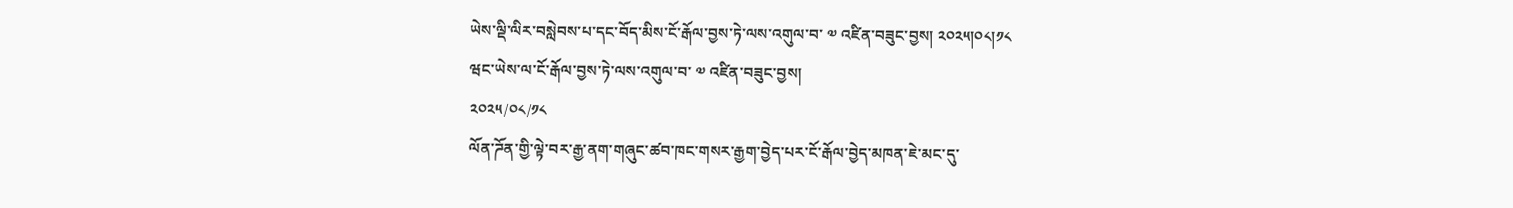ཡེས་ལྡི་ལིར་བསླེབས་པ་དང་བོད་མིས་ངོ་རྒོལ་བྱས་ཏེ་ལས་འགུལ་བ་ ༧ འཛིན་བཟུང་བྱས། ༢༠༢༥།༠༨།༡༨
ཝང་ཡེས་ལ་ངོ་རྒོལ་བྱས་ཏེ་ལས་འགུལ་བ་ ༧ འཛིན་བཟུང་བྱས།
༢༠༢༥/༠༨/༡༨
ལོན་ཌོན་གྱི་ལྟེ་བར་རྒྱ་ནག་གཞུང་ཚབ་ཁང་གསར་རྒྱག་བྱེད་པར་ངོ་རྒོལ་བྱེད་མཁན་ཇེ་མང་དུ་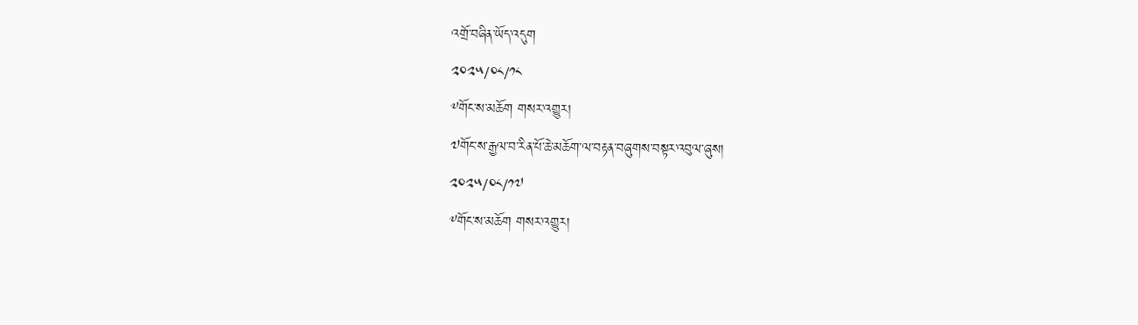འགྲོ་བཞིན་ཡོད་འདུག
༢༠༢༥/༠༨/༡༨
༸གོང་ས་མཆོག གསར་འགྱུར།
༧གོང་ས་རྒྱལ་བ་རིན་པོ་ཆེ་མཆོག་ལ་བརྟན་བཞུགས་བསྟར་འབུལ་ཞུས།
༢༠༢༥/༠༨/༡༧
༸གོང་ས་མཆོག གསར་འགྱུར།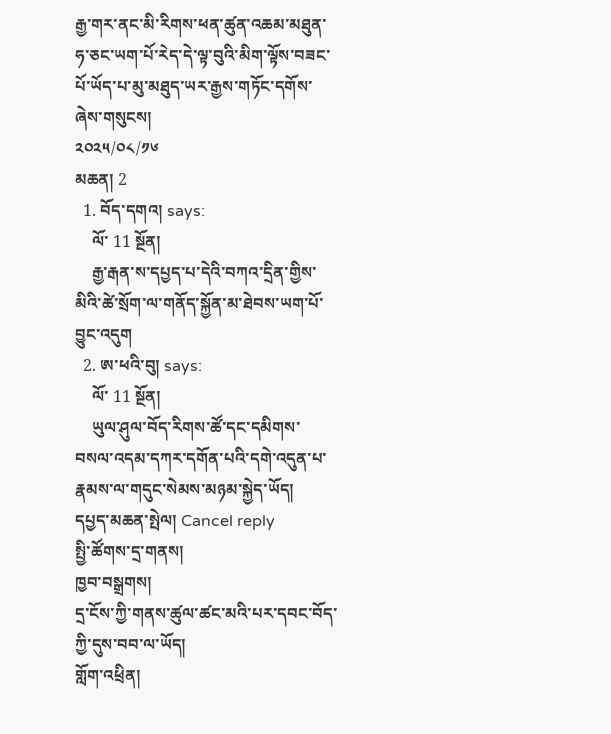རྒྱ་གར་ནང་མི་རིགས་ཕན་ཚུན་འཆམ་མཐུན་ཧ་ཅང་ཡག་པོ་རེད་དེ་ལྟ་བུའི་མིག་ལྟོས་བཟང་པོ་ཡོད་པ་མུ་མཐུད་ཡར་རྒྱས་གཏོང་དགོས་ཞེས་གསུངས།
༢༠༢༥/༠༨/༡༦
མཆན། 2
  1. བོད་དགའ། says:
    ལོ་ 11 སྔོན།
    རྒྱ་རྒན་ས་དཔྱད་པ་དེའི་བཀའ་དྲིན་གྱིས་མིའི་ཚེ་སྲོག་ལ་གནོད་སྐྱོན་མ་ཐེབས་ཡག་པོ་བྱུང་འདུག
  2. ཨ་ཕའི་བུ། says:
    ལོ་ 11 སྔོན།
    ཡུལ་ཤུལ་བོད་རིགས་ཚོ་དང་དམིགས་བསལ་འདམ་དཀར་དགོན་པའི་དགེ་འདུན་པ་རྣམས་ལ་གདུང་སེམས་མཉམ་སྐྱེད་ཡོད།
དཔྱད་མཆན་སྤེལ། Cancel reply
སྤྱི་ཚོགས་དྲ་གནས།
ཁྱབ་བསྒྲགས།
དྲ་ངོས་ཀྱི་གནས་ཚུལ་ཚང་མའི་པར་དབང་བོད་ཀྱི་དུས་བབ་ལ་ཡོད།
གློག་འཕྲིན།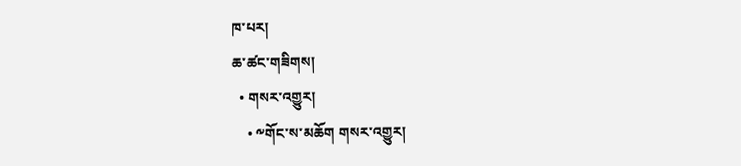ཁ་པར།
ཆ་ཚང་གཟིགས།
  • གསར་འགྱུར།
    • ༸གོང་ས་མཆོག གསར་འགྱུར།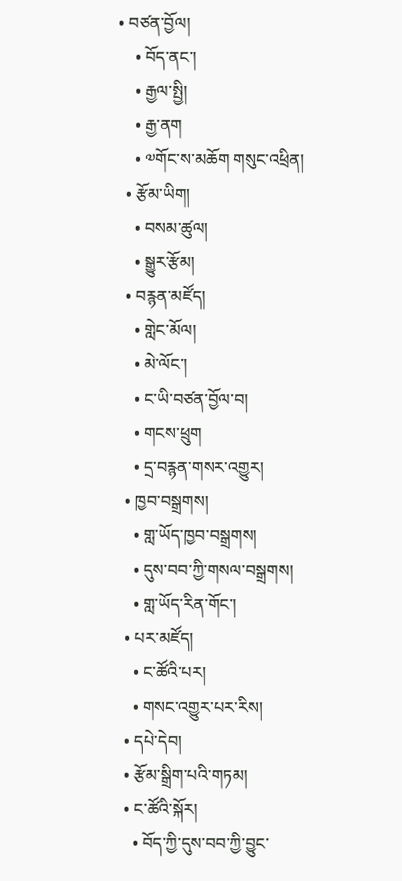• བཙན་བྱོལ།
    • བོད་ནང་།
    • རྒྱལ་སྤྱི།
    • རྒྱ་ནག
    • ༧གོང་ས་མཆོག གསུང་འཕྲིན།
  • རྩོམ་ཡིག།
    • བསམ་ཚུལ།
    • སྒྱུར་རྩོམ།
  • བརྙན་མཛོད།
    • གླེང་མོལ།
    • མེ་ལོང་།
    • ང་ཡི་བཙན་བྱོལ་བ།
    • གངས་ཕྲུག
    • དྲ་བརྙན་གསར་འགྱུར།
  • ཁྱབ་བསྒྲགས།
    • གླ་ཡོད་ཁྱབ་བསྒྲགས།
    • དུས་བབ་ཀྱི་གསལ་བསྒྲགས།
    • གླ་ཡོད་རིན་གོང་།
  • པར་མཛོད།
    • ང་ཚོའི་པར།
    • གསང་འགྱུར་པར་རིས།
  • དཔེ་དེབ།
  • རྩོམ་སྒྲིག་པའི་གཏམ།
  • ང་ཚོའི་སྐོར།
    • བོད་ཀྱི་དུས་བབ་ཀྱི་བྱུང་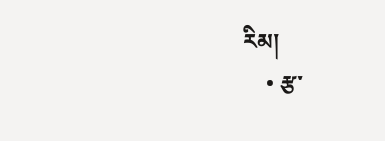རིམ།
    • རྩ་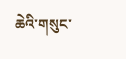ཆེའི་གསུང་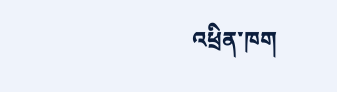འཕྲིན་ཁག